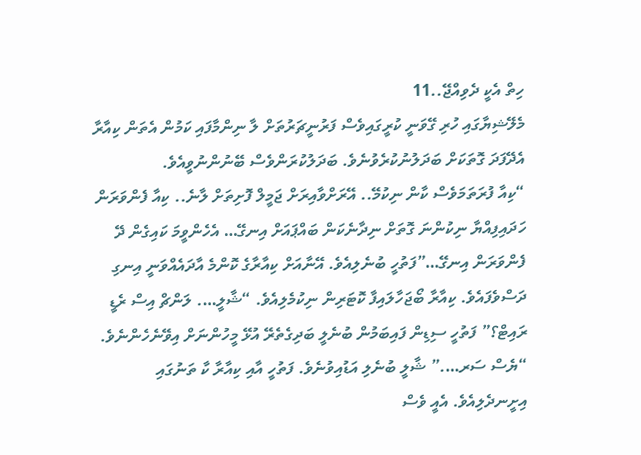ހިތް އެކީ ދެވިއްޖޭ..11
މެލޭޝިޔާގައި ހުރި ގޭވަނީ ކުރީގައިވެސް ފަރުނީޗަރުތަށް ލާ ނިންމާފައި ކަމުން އެތަން ކިއާރާ އެދޭފަދަ ގޮތަކަށް ބަދަލުނުކުރެވުނެވެ. ބަދަލުކުރަންވެސް ބޭނުންނުވީއެވެ.
“ކިއާ ފުރަތަމަވެސް ކާން ނިކުމޭ.. އޭރަށްވާއިރަށް ޖަމީލް ފޮށިތަށް ލާނެ.. ކިއާ ފެންވަރަން ހަދައިފިއްޔާ ނިކުންނަ ގޮތަށް ނިދާނެކަން ބައްޕައަށް އިނގޭ… އެހެންވީމަ ކައިގެން ދޭ ފެންވަރަން އިނގޭ…”ފަތުހީ ބުނެލިއެވެ. އޭނާއަށް ކިއާރާގެ ކޮންމެ އާދައެއްވަނީ އިނގި ދަސްވެފައެވެ. ކިއާރާ ބޯޖަހާލައިފާ ކޮޓަރިން ނިކުމެލިއެވެ. “ޝާލީ…. ލަންޗް އިސް ރެޑީ ރައިޓް؟” ފަތުހީ ސިޑިން ފައިބަމުން ބުނެލީ ބަދިގެތެރޭ އުޅޭ މީހުންނަށް އިވޭނެހެންނެވެ. “ޔެސް ސަރ….” ޝާލީ ބުނެލި އަޑުއިވުނެވެ. ފަތުހީ އާއި ކިއާރާ ކާ ތަނުގައި އިށީނދެލިއެވެ. އެއީ ވެސް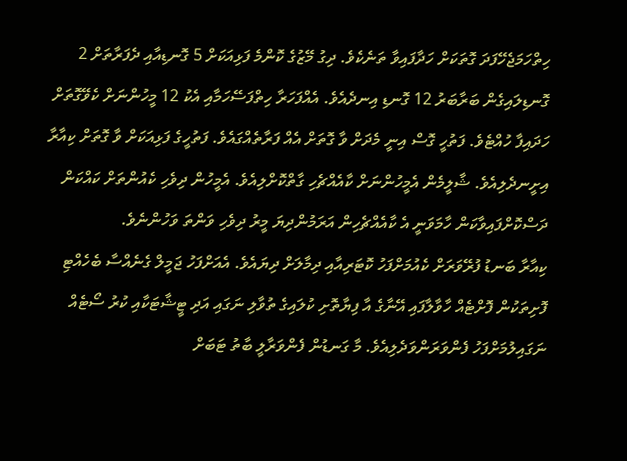ހިތްހަމަޖެހޭފަދަ ގޮތަކަށް ހަދާފައިވާ ތަނެކެވެ. ދިގު މޭޒުގެ ކޮންމެ ފަޅިއަކަށް 5 ގޮނޑިއާއި ދެފަރާތަށް 2 ގޮނޑިލައިގެން ބަރާބަރު 12 ގޮނޑި އިނދެއެވެ. އެއްފަހަރާ ހިތްފަސޭހަމާއި އެކު 12 މީހުންނަށް ކެވޭގޮތަށް ހަދައިފާ ހުއްޓެވެ. ފަތުހީ ގޮސް އިނީ މެދަށް ވާ ގޮތަށް އެއް ފަރާތެއްގައެވެ. ފަތުހީގެ ފަޅިއަކަށް ވާ ގޮތަށް ކިއާރާ އިށީނދެލިއެވެ. ޝާލީމެން އެމީހުންނަށް ކާއެއްޗެހި ގާތްކޮށްލިއެވެ. އެމީހުން ދިވެހި ކެއުންތަށް ކައްކަން ދަސްކޮށްފައިވާކަން ހާމަވަނީ އެ ކާއެއްޗެހިން އަރަމުންދިޔަ މީރު ދިވެހި ވަންތަ ވަހުންނެވެ.
ކިއާރާ ބަނޑު ފުރޭވަރަށް ކެއުމަށްފަހު ކޮޓަރިއާއި ދިމާލަށް ދިޔައެވެ. އެއަށްފަހު ޖަމީލް ގެނެއްސާ ބެހެއްޓި ފޮށިތަކުން ފޮށްޓެއް ހާވާލާފައި އޭނާގެ އާ ފިޔާތޮށި ކުލައިގެ ތުވާލި ނަގައި އަދި ޓީޝާޓަކާއި ކުރު ސޯޓެއް ނަގައިލުމަށްފަހު ފެންވަރަންވަދެލިއެވެ. މާ ގަނޑުން ފެންވަރާލީ ބާތު ޓަބަށް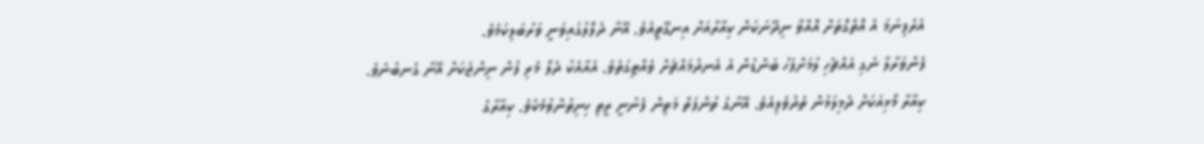އެރެފިނަމަ އެ އޮތްގޮތަށް އޮއްވާ ނިދޭނަކަން ކިއާރާއަށް އިނގޭތީއެވެ. އޭނާ ދެލޮލުގައިވަނީ ވަރުބަލިކަމެވެ.
ފެންވަރާލާ ނެގި އެއްޗެހި ލުމަށްފަހު ބަންޑުން އެ އެނދުމައްޗަށް ވެއްޓިގަތެވެ. އެއާއެކު ދެލޯ މެރި ފުން ނިންޖަކަށް އޭނާ ގެނބުނެވެ.
ކިއާރާ މޯޅިއަކަށް ދެމިލަމުން ތެދުވެލިއެވެ. އޭނާގެ ތުންފަތް މަތިން ފެނުނީ ރީތި ހިނިތުންވުމެކެވެ. ކިއާރާގެ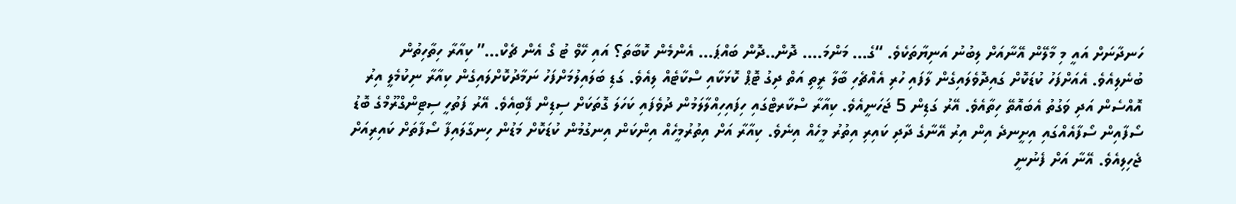ހަނދާނަށް އައީ މި މާލޭން އޭނާއަށް ލިބުނު އަނިޔާތަކެވެ. “ގެ… މަންމަ…. ދޮން..ދޮން ބައްޕަ… އެންމެން ކޮބާތަ؟ އައި ހޭވް ޓު ގޯ އެން ޗެކް…” ކިއާރާ ހިތާހިތުން ބުނެލިއެވެ. އެއަށްފަހު ކުޑަކޮށް ގައިދޮވެލައިގެން ލާފައި ހުރި އެއްޗެހި ބާލާ ރީތި އަތް ދިގު ޓޮޕް ކޮޅަކާއި ސްކާޓެއް ލިއެވެ. ގަޑި ބަލައިލުމަށްފަހު ނަމާދުކޮށްލައިގެން ކިއާރާ ނިކުމެލީ އިރު އޮއްސެން އަދި ވަގުތު އެބައޮތޭ ހިތާއެވެ. އޭރު ގަޑިން 5 ޖަހަނީއެވެ. ކިއާރާ ސްކާރޓްގައި ހިފައިހިއްލާލަމުން ދުވެފައި ކަހަލަ ގޮތަކަށް ސިޑިން ފޭބިއެވެ. އޭރު ފަތުހީ ސިޓިންގްރޫމްގެ ބޮޑު ސޯފާއިން ސޯފާއެއްގައި އިށީނދެ އިން އިރު އޭނާގެ ދާދި ކައިރި އިތުރު މީހެއް އިނެވެ. ކިއާރާ އަށް އިތުރުމީހެއް އިންކަން އިނގުމުން ކުޑަކޮށް މަޑުން ހިނގާލައިފާ ސޯފާތަށް ކައިރިއަށް ޖެހިލިއެވެ. އޭނާ އަށް ފެނުނީ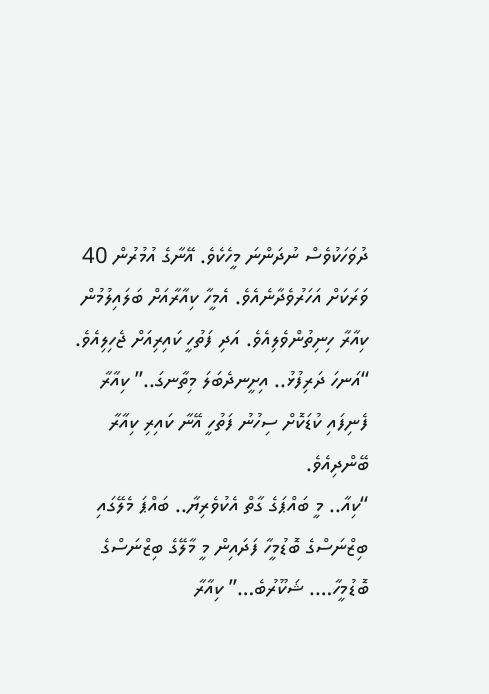ދުވަހަކުވެސް ނުދަންނަ މީހެކެވެ. އޭނާގެ އުމުރުން 40 ވަރަކަށް އަހަރުވެދާނެއެވެ. އެމީހާ ކިއާރާއަށް ބަލައިލުމުން ކިއާރާ ހިނިތުންވެލިއެވެ. އަދި ފަތުހީ ކައިރިއަށް ޖެހިލިއެވެ. “އަނހަ ދަރިފުޅު.. އިށީނދެބަލަ މިތާނގަ..” ކިއާރާ ފެނިފައި ކުޑަކޮށް ސިހުނު ފަތުހީ އޭނާ ކައިރި ކިއާރާ ބޭންދިއެވެ.
“ކިއާ.. މީ ބައްޕަގެ ގާތް އެކުވެރިޔާ.. ބައްޕަ މެލޭގައި ބިޒްނަސްގެ ބޮޑުމީހާ ފަދައިން މީ މާލޭގެ ބިޒްނަސްގެ ބޮޑުމީހާ…. ޝަކޫރުބެ…” ކިއާރާ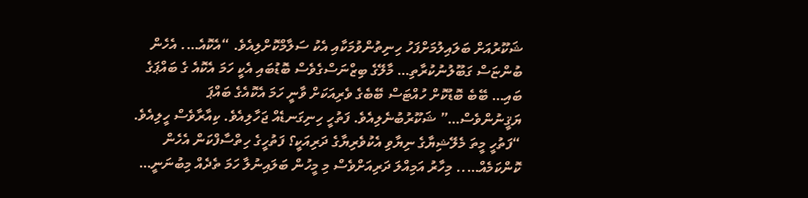ޝަކޫރުއަށް ބަލައިލުމަށްފަހު ހިނިތުންވުމަކާއި އެކު ސަލާމްކޮށްލިއެވެ. “އެކޮއެ…. އެހެން ބުންޏަސް ގަބޫލުނުކުރާތި… މާލޭގެ ބިޒްނަސްގެވެސް ބޮޑުބައި އެކީ ހަމަ އެކޮއެ ގެ ބައްޕަގެ ބައި… ބޭބެ ބޮޑުކޮށް ހުއްޓަސް ބޭބެގެ ވެރިއަކަށް ވާނީ ހަމަ އެކޮއެގެ ބައްޕަ ޔަޤީނުންވެސް…” ޝަކޫރުބުނެލިއެވެ. ފަތުހީ ހިނިގަނޑެއް ޖަހާލިއެވެ. ކިއާރާވެސް ހީލިއެވެ. “ފަތުހީ މީތަ މެލޭޝިޔާގެ ނިޔާވި އެކުވެރިޔާގެ ދަރިއަކީ؟ ފަތުހީގެ ހިތްސާފްކަން އެހެން ކޮންކަމެއް….. މިހާރު އަމިއްލަ ދަރިއަށްވެސް މި މީހުން ބަލައިނުލާ ހަމަ ތެދެއް މިބުނަނީ…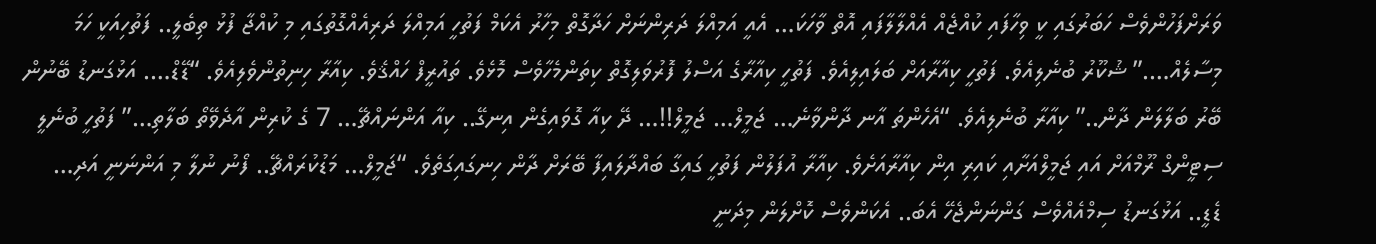ވަރަށްފަހުންވެސް ހަބަރުގައި ކީ ވިހާފައި ކުއްޖެއް އެއްލާލާފައި އޮތް ވާހަކަ… އެއީ އަމިއްލަ ދަރިންނަށް ހަދާގޮތް މިހާރު އެކަމް ފަތުހީ އަމިއްލަ ދަރިއެއްގޮތުގައި މި ކުއްޖާ ފުޅު ތިބެލީ.. ފަތުހިއަކީ ހަމަ މިސާލެއް….” ޝުކޫރު ބުނެލިއެވެ. ފަތުހީ ކިއާރާއަށް ބަލައިލިއެވެ. ފަތުހީ ކިއާރާގެ އަސްލު ފޮރުވަލިގޮތް ކިތަންމެހާވެސް މޮޅެވެ. ތައުރީފް ހައްޤެވެ. ކިއާރާ ހިނިތުންވެލިއެވެ. “ޑޭޑް…. އަޅުގަނޑު ބޭނުން ބޭރު ބަލާލަން ދާން..” ކިއާރާ ބުނެލިއެވެ. “އެހެންތަ އާނ ދާންވާނެ… ޖަމީލް… ޖަމީލް!!… ދޭ ކިއާ ގޮވައިގެން އިނގޭ.. ކިއާ އަންނައްޗޭ… 7 ގެ ކުރިން އާދެވޭތޯ ބަލާތި…” ފަތުހީ ބުނެލީ ސިޓީންގް ރޫމްއަށް އައި ޖަމީލްއަށާއި ކައިރި އިން ކިއާރާއަށެވެ. ކިއާރާ އުފަލުން ފަތުހީ ގައިގާ ބައްދާލައިފާ ބޭރަށް ދާން ހިނގައިގަތެވެ. “ޖަމީލް… މަޑުކުރައްޗޭ.. ފޯނު ނުލާ މި އަންނަނީ އަދި… ޑެޑީ.. އަޅުގަނޑު ސިމްއެއްވެސް ގަންނަންޖެހޭ އެބަ.. އެކަންވެސް ކޮށްލަން މިދަނީ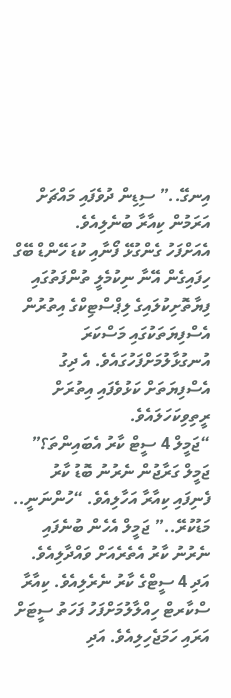އިނގޭ..” ސިޑިން ދުވެފައި މައްޗަށް އަރަމުން ކިއާރާ ބުނެލިއެވެ.
އެއަށްފަހު ގެންގުޅޭ ފޯނާއި ކުޑަ ހޭންޑް ބޭގް ހިފައިގެން އޭނާ ނިކުމެލީ ތުންފަތުގައި ފިޔާތޮށިކުލައިގެ ލިޕްސްޓިކްގެ އިތުރުން އެސްފިޔަތަކުގައި މަސްކަރަ އުނގުޅާލުމަށްފަހުގައެވެ. އެ ދިގު އެސްފިޔަތަށް ކަޅުވެފައި އިތުރަށް ރީތިވިކަހަލައެވެ.
“ޖަމީލް 4 ސީޓް ކާރު އެބައިންތަ؟” ޖަމީލް ގަރާޖުން ނެރުނު ބޮޑު ކާރު ފެނިފައި ކިއާރާ އަހާލިއެވެ. “ހުންނަނީ.. މަޑުކުރޭ..” ޖަމީލް އެހެން ބުނެފައި ނެރުނު ކާރު އެތެރެއަށް ވައްދާލިއެވެ. އަދި 4 ސީޓްގެ ކާރު ނެރެލިއެވެ. ކިއާރާ ސްކާރޓް ހިއްލާލުމަށްފަހު ފަހަތު ސީޓަށް އަރައި ހަމަޖެހިލިއެވެ. އަދި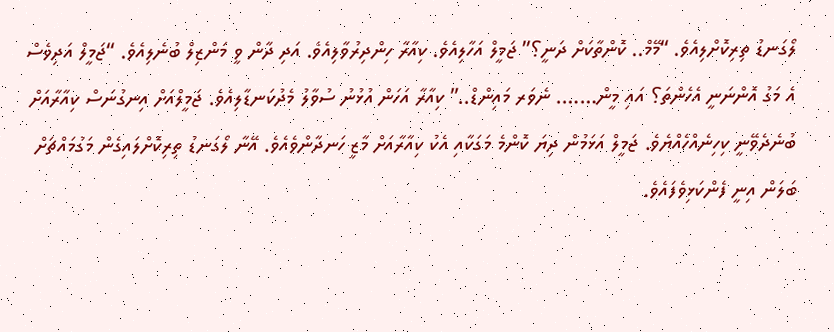ލޯގަނޑު ތިރިކޮށްލިއެވެ. “މޭމް.. ކޮންތާކަށް ދަނީ؟” ޖަމީލް އަހާލިއެވެ. ކިއާރާ ހިންދިރުވާލިއެވެ. އަދި ދާން ވީ މަންޒިލް ބުނެލިއެވެ. “ޖަމީލް އަދިވެސް އެ މަގު އޮންނަނީ އެހެންތަ؟ އައި މީން……. ނެވަރ މައިންޑް..” ކިއާރާ އަހަން އުޅުނު ސުވާލު މެދުކަނޑާލިއެވެ. ޖަމީލްއަށް އިނގުނަސް ކިއާރާއަށް ބުނެދެވޭނީ ކިހިނެއްހެއްޔެވެ. ޖަމީލް އަޅަމުން ދިޔަ ކޮންމެ މަގަކާއި އެކު ކިއާރާއަށް މާޒީ ހަނދާންވެއެވެ. އޭނާ ލޯގަނޑު ތިރިކޮށްލައިގެން މަގުމައްޗަށް ބަލަން އިނީ ފެންކަޅިވެފައެވެ.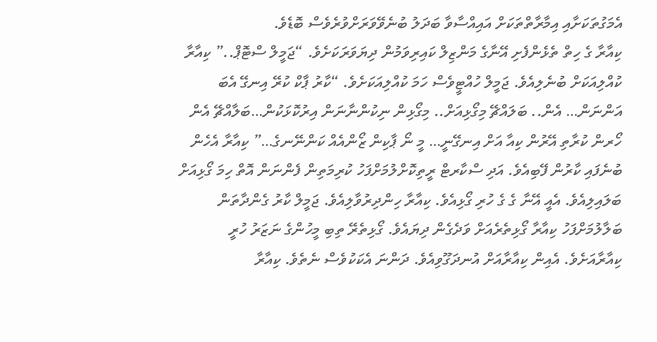އެމަގުތަކަށާއި އިމާރާތްތަކަށް އައިއްސާވާ ބަދަލު ބުނެވޭވަރަށްވުރެވެސް ބޮޑެވެ.
ކިއާރާ ގެ ހިތް ތެޅެންފެށި އޭނާގެ މަންޒިލް ކައިރިވަމުން ދިޔަވަރަކަށެވެ. “ޖަމީލް ސްޓޮޕް..” ކިއާރާ ކުއްލިއަކަށް ބުނެލިއެވެ. ޖަމީލް ހުއްޓީވެސް ހަމަ ކުއްލިއަކަށެވެ. “ކާރު ޕާކް ކުރޭ އިނގޭ އެބަ އަންނަން… އެން.. ބަލައްޗޭ މިގޯޅިއަށް.. މިގޯޅިން ނިކުންނާނަން އިރުކޮޅަކުން…ބަލާއްޗޭ އެން ހޯރން ކުރާތި އޭރުން ކިއާ އަށް އިނގޭނީ… މީ ނޯ ޕާކިން ޒޯންއެއް ކަންނޭނގެ…” ކިއާރާ އެހެން ބުނެފައި ކާރުން ފޭބިއެވެ. އަދި ސްކާރޓް ރީތިކޮށްލުމަށްފަހު ކުރިމަތިން ފެންނަން އޮތް ހިމަ ގޯޅިއަށް ބަލައިލިއެވެ. އެއީ އޭނާ ގެ ގެ ހުރި ގޯޅިއެވެ. ކިއާރާ ހިންދިރުވާލިއެވެ. ޖަމީލް ކާރު ގެންދާތަން ބަލާލުމަށްފަހު ކިއާރާ ގޯޅިތެރެއަށް ވަދެގެން ދިޔައެވެ. ގޯޅިތެރޭ ތިބި މީހުންގެ ނަޒަރު ހުރީ ކިއާރާއަށެވެ. އެއިން ކިއާރާއަށް އުނދަގޫވިއެވެ. ދަންނަ އެކަކުވެސް ނެތެވެ. ކިއާރާ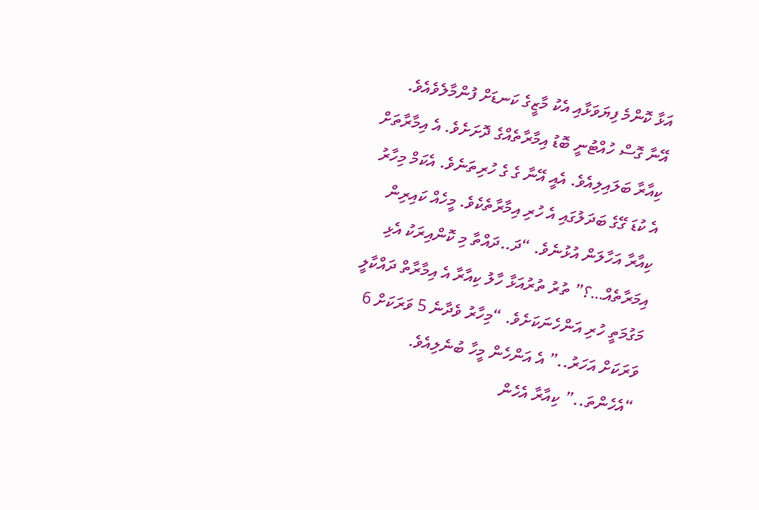އަޅާ ކޮންމެ ފިޔަވަޅާއި އެކު މާޒީގެ ކަނޑަށް ފުންމާލެވެއެވެ. އޭނާ ގޮސް ހުއްޓުނީ ބޮޑު އިމާރާތެއްގެ ދޮށަށެވެ. އެ އިމާރާތަށް ކިއާރާ ބަލައިލިއެވެ. އެއީ އޭނާ ގެ ގެ ހުރިތަނެވެ. އެކަމް މިހާރު އެ ކުޑަ ގޭގެ ބަދަލުގައި އެ ހުރި އިމާރާތެކެވެ. މީހެއް ކައިރިން ކިއާރާ އަހާލަން އުޅުނެވެ. “ދަ..ދައްތާ މި ކޮންއިރަކު އެޅި އިމަރާތެއް…؟” ތުރު ތުރުއަޅާ ހާލު ކިއާރާ އެ އިމާރާތް ދައްކާލީ މަގުމަތީ ހުރި އަންހެނަކަށެވެ. “މިހާރު ވެދާނެ 5 ވަރަކަށް 6 ވަރަކަށް އަހަރު..” އެ އަންހެން މީހާ ބުނެލިއެވެ. “އެހެންތަ..” ކިއާރާ އެހެން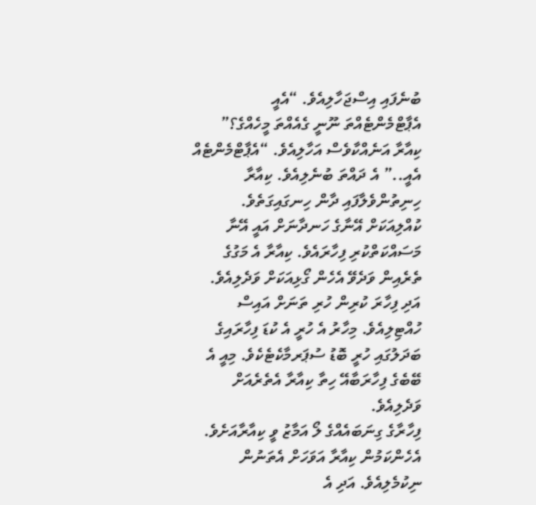ބުނެފައި އިސްޖަހާލިއެވެ. “އެއީ އެޕާޓްމެންޓެއްތަ ނޫނީ ގެއެއްތަ މީހެއްގެ؟” ކިއާރާ އަނެއްކާވެސް އަހާލިއެވެ. “އެޕާޓްމެންޓެއް އެއީ..” އެ ދައްތަ ބުނެލިއެވެ. ކިއާރާ ހިނިތުންވެލާފައި ދާން ހިނގައިގަތެވެ. ކުއްލިއަކަށް އޭނާގެ ހަނދާނަށް އައީ އޭނާ މަސައްކަތްކުރި ފިހާރައެވެ. ކިއާރާ އެ މަގުގެ ތެރެއިން ވަދެވޭ އެހެން ގޯޅިއަކަށް ވަދެލިއެވެ. އަދި ފިހާރަ ކުރިން ހުރި ތަނަށް އައިސް ހުއްޓިލިއެވެ. މިހާރު އެ ހުރީ އެ ކުޑަ ފިހާރައިގެ ބަދަލުގައި ހުރީ ބޮޑު ސުޕަރމާކެޓެކެވެ. މިއީ އެ ބޭބެގެ ފިހާރަބާއޭ ހިތާ ކިއާރާ އެތެރެއަށް ވަދެލިއެވެ.
ފިހާރާގެ ގިނަބައެއްގެ ލޯ އަމާޒު ވީ ކިއާރާއަށެވެ. އެހެންކަމުން ކިއާރާ އަވަހަށް އެތަނުން ނިކުމެލިއެވެ. އަދި އެ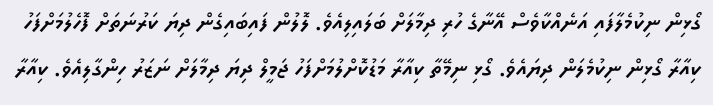ގޯޅިން ނިކުމެލާފައި އަނެއްކާވެސް އޭނާގެ ހުރި ދިމާލަށް ބަލައިލިއެވެ. ލޮލުން ފައިބައިގެން ދިޔަ ކަރުނަތަށް ފޮހެލުމަށްފަހު ކިއާރާ ގޯޅިން ނިކުމެލަން ދިޔައެވެ. ގޯޅި ނިމޭތާ ކިއާރާ މަޑުކޮށްލުމަށްފަހު ޖަމީލް ދިޔަ ދިމާލަށް ނަޒަރު ހިންގާލިއެވެ. ކިއާރާ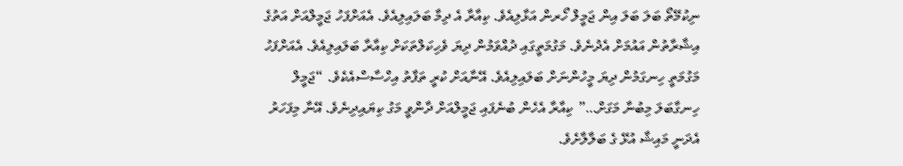ނިކުމޭތޯ ބަލަ ބަލަ އިން ޖަމީލް ހޯރން އަޅާލިއެވެ. ކިއާރާ އެ ދިމާ ބަލައިލިއެވެ. އެއަށްފަހު ޖަމީލްއަށް އަތުގެ އިޝާރާތުން އައުމަށް އެދުނެވެ. މަގުމަތީގައި ދުއްވަމުން ދިޔަ ވެހިކަލްތަކަށް ކިއާރާ ބަލައިލިއެވެ. އެއަށްފަހު މަގުމަތީ ހިނގަމުން ދިޔަ މީހުންނަށް ބަލައިލިއެވެ. އޭނާއަށް ކުރީ ތަފާތު އިހްސާސްއެކެވެ. “ޖަމީލް ހިނގާބަލަ މިބުނާ މަގަށް…” ކިއާރާ އެހެން ބުނެފައި ޖަމީލްއަށް ދާންވީ މަގު ކިޔައިދިނެވެ. އޭނާ މިފަހަރު އެދަނީ މައިޝާ އުޅޭ ގެ ބަލާލާށެވެ.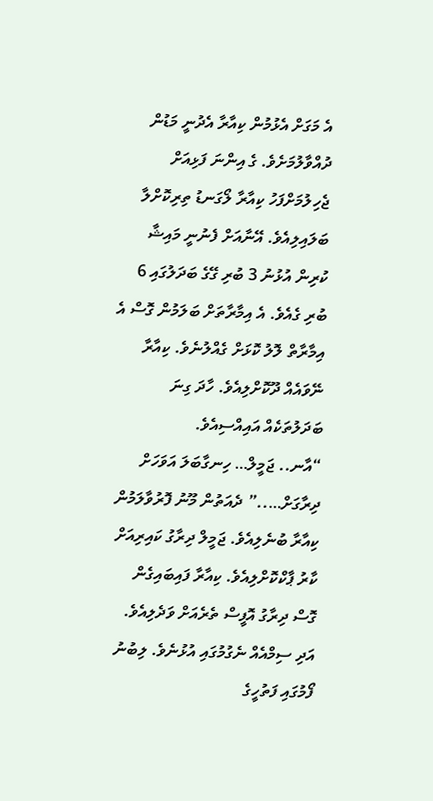އެ މަގަށް އެޅުމުން ކިއާރާ އެދުނީ މަޑުން ދުއްވާލުމަށެވެ. ގެ އިންނަ ފަޅިއަށް ޖެހިލުމަށްފަހު ކިއާރާ ލޯގަނޑު ތިރިކޮށްލާ ބަލައިލިއެވެ. އޭނާއަށް ފެނުނީ މައިޝާ ކުރިން އުޅުނު 3 ބުރި ގޭގެ ބަދަލުގައި 6 ބުރި ގެއެވެ. އެ އިމާރާތަށް ބަލަމުން ގޮސް އެ އިމާރާތް ލޮލު ކޮޅަށް ގެއްލުނެވެ. ކިއާރާ ނޭވައެއް ދޫކޮށްލިއެވެ. ހާދަ ގިނަ ބަދަލުތަކެއް އައިއްސިއެވެ.
“އާނ.. ޖަމީލް… ހިނގާބަލަ އަވަހަށް ދިރާގަށް…..” ދެއަތުން މޫނު ފޮރުވާލަމުން ކިއާރާ ބުނެލިއެވެ. ޖަމީލް ދިރާގު ކައިރިއަށް ކާރު ޕާކްކޮށްލިއެވެ. ކިއާރާ ފައިބައިގެން ގޮސް ދިރާގު އޮފީސް ތެރެއަށް ވަދެލިއެވެ. އަދި ސިމްއެއް ނެގުމުގައި އުޅުނެވެ. ލިބުނު ފޯމުގައި ފަތުހީގެ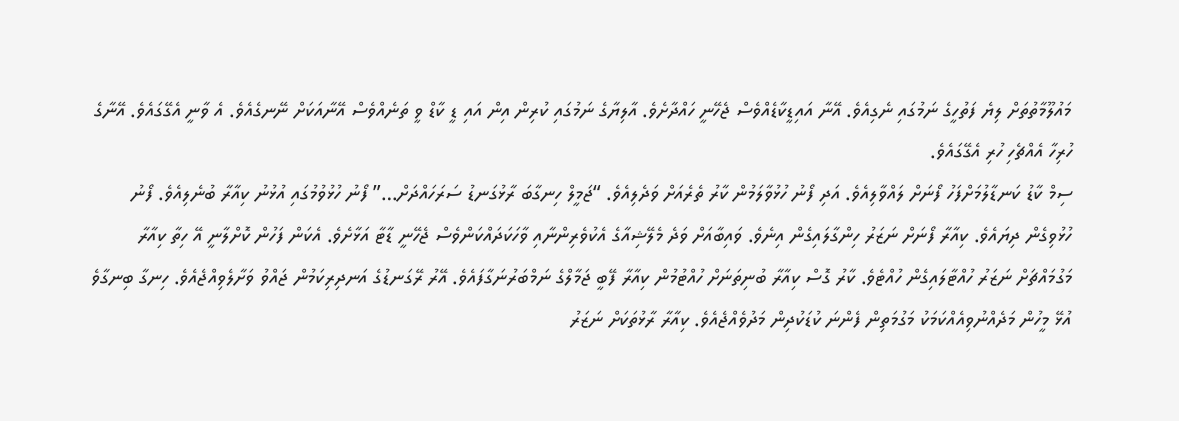މައުލޫމާތުތަށް ލިޔެ ފަތުހީގެ ނަމުގައި ނެގިއެވެ. އޭނާ އައިޑީކާޑެއްވެސް ޖެހޭނީ ހައްދާށެވެ. އާލިޔާގެ ނަމުގައި ކުރިން އިން އައި ޑީ ކާޑް ވީ ތަނެއްވެސް އޭނާއަކަށް ނޭނގެއެވެ. އެ ވާނީ އެގޭގައެވެ. އޭނާގެ ހުރިހާ އެއްޗެހި ހުރި އެގޭގައެވެ.
ސިމް ކާޑު ކަނޑާލުމަށްފަހު ފޯނަށް ލައްވާލިއެވެ. އަދި ފޯނު ހުޅުވާލަމުން ކާރު ތެރެއަށް ވަދެލިއެވެ. “ޖަމީލް ހިނގާބަ ރާޅުގަނޑު ސަރަހައްދަށް…” ފޯނު ހުޅުވުމުގައި އުޅުނު ކިއާރާ ބުނެލިއެވެ. ފޯނު ހުޅުވިގެން ދިޔައެވެ. ކިއާރާ ފޯނަށް ނަޒަރު ހިންގާލައިގެން އިނެވެ. ވައިބާއަށް ވަދެ މެލޭޝިއާގެ އެކުވެރިންނާއި ވާހަކަދައްކަންވެސް ޖެހޭނީ ޑާޓާ އަޅާށެވެ. އެކަން ފަހުން ކޮށްލާނީ އޭ ހިތާ ކިއާރާ މަގުމައްޗަށް ނަޒަރު ހުއްޓާލައިގެން ހުއްޓެވެ. ކާރު ގޮސް ކިއާރާ ބުނިތަނަށް ހުއްޓުމުން ކިއާރާ ފޭބީ ޖަމާލްގެ ނަމްބަރުނަގާފައެވެ. އޭރު ރޭގަނޑުގެ އަނދިރިކަމުން ޖައްވު ވަށާލެވިއްޖެއެވެ. ހިނގާ ބިނގާވެ އުޅޭ މީހުން މަދެއްނުވިއެއްކަމަކު މަގުމަތިން ފެންނަ ކުޑަކުދިން މަދުވެއްޖެއެވެ. ކިއާރާ ރާޅުތަކަށް ނަޒަރު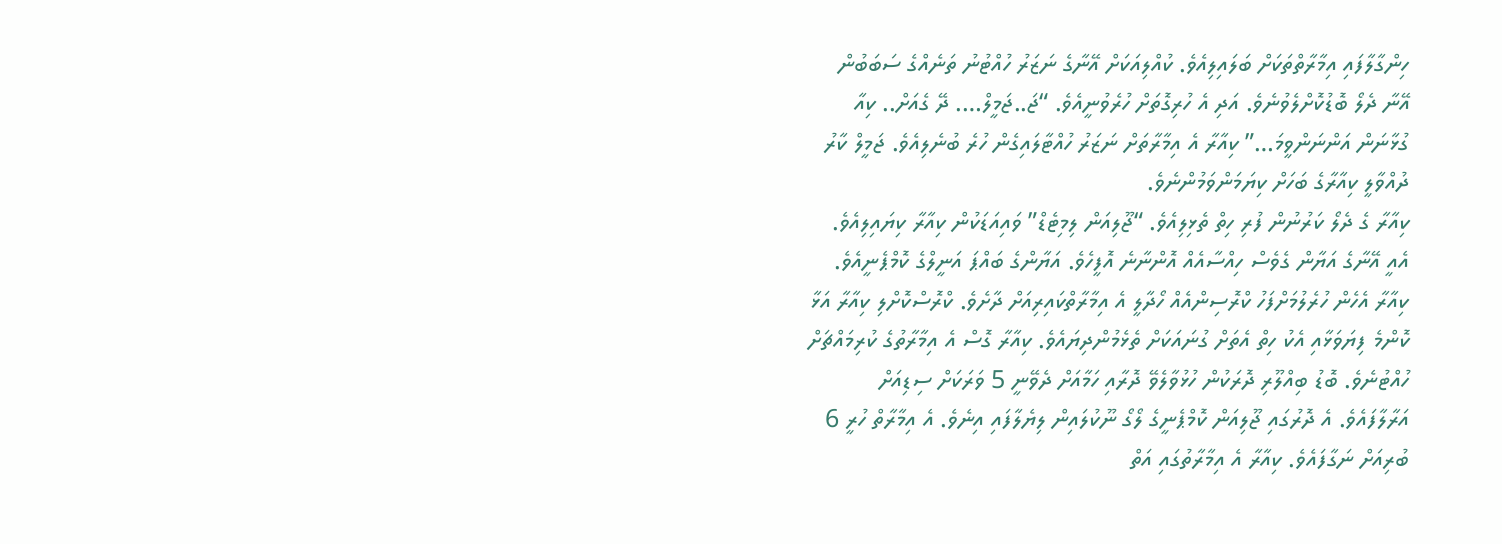ހިންގާލާފައި އިމާރާތްތަކަށް ބަލައިލިއެވެ. ކުއްލިއަކަށް އޭނާގެ ނަޒަރު ހުއްޓުނު ތަނެއްގެ ސަބަބުން އޭނާ ދެލޯ ބޮޑުކޮށްލެވުނެވެ. އަދި އެ ހުރިގޮތަށް ހުރެވުނީއެވެ. “ޖަ..ޖަމީލް…. ދޭ ގެއަށް.. ކިއާ ގުޅާނަން އަންނަންވީމަ…” ކިއާރާ އެ އިމާރާތަށް ނަޒަރު ހުއްޓާލައިގެން ހުރެ ބުނެލިއެވެ. ޖަމީލް ކާރު ދުއްވާލީ ކިއާރާގެ ބަހަށް ކިޔަމަންވަމުންނެވެ.
ކިއާރާ ގެ ދެލޯ ކަރުނުން ފުރި ހިތް ތެޅިލިއެވެ. “ޖޫލިއަން ލިމިޓެޑް” ވައިއަޑަކުން ކިއާރާ ކިޔައިލިއެވެ. އެއީ އޭނާގެ އަޔާން ގެވެސް ހިއްސާއެއް އޮންނާނެ އޮފީހެވެ. އަޔާންގެ ބައްޕަ އަނީލްގެ ކޮމްޕެނީއެވެ. ކިއާރާ އެހެން ހުރެލުމަށްފަހު ކްރޮސިންއެއް ހޯދާލީ އެ އިމާރާތްކައިރިއަށް ދާށެވެ. ކްރޮސްކޮށްލި ކިއާރާ އަޅާ ކޮންމެ ފިޔަވަޅާއި އެކު ހިތް އެތަށް ގުނައަކަށް ތެޅެމުންދިޔައެވެ. ކިއާރާ ގޮސް އެ އިމާރާތުގެ ކުރިމައްޗަށް ހުއްޓުނެވެ. ބޮޑު ބިއްލޫރި ދޮރަކުން ހުޅުވާލެވޭ ދޮރާއި ހަމާއަށް ދެވޭނީ 5 ވަރަކަށް ސިޑިއަށް އަރާލާފައެވެ. އެ ދޮރުގައި ޖޫލިއަން ކޮމްޕެނީގެ ލޯގޯ ނޫކުލައިން ލިޔެލާފައި އިނެވެ. އެ އިމާރާތް ހުރީ 6 ބުރިއަށް ނަގާފައެވެ. ކިއާރާ އެ އިމާރާތުގައި އަތް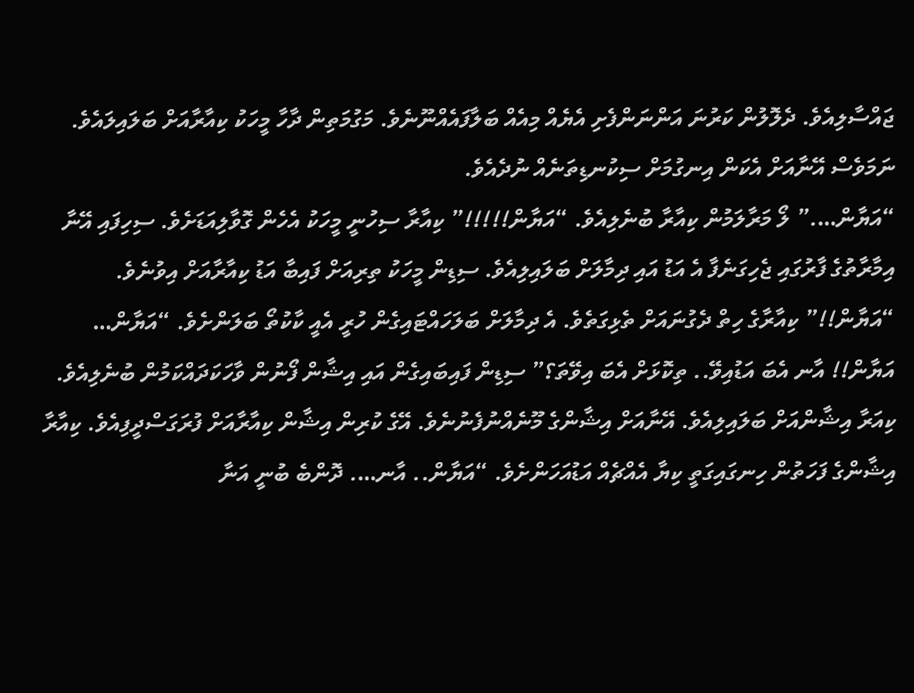ޖައްސާލިއެވެ. ދެލޮލުން ކަރުނަ އަންނަންފެށި އެޔެއް މިއެއް ބަލާފައެއްނޫނެވެ. މަގުމަތިން ދާހާ މީހަކު ކިއާރާއަށް ބަލައިލައެވެ. ނަމަވެސް އޭނާއަށް އެކަން އިނގުމަށް ސިކުނޑިތަނެއް ނުދެއެވެ.
“އަޔާން….” ލޯ މަރާލަމުން ކިއާރާ ބުނެލިއެވެ. “އަޔާން!!!!!” ކިއާރާ ސިހުނީ މީހަކު އެހެން ގޮވާލިއަޑަށެވެ. ސިހިފައި އޭނާ އިމާރާތުގެ ފާރުގައި ޖެހިގަނެފާ އެ އަޑު އައި ދިމާލަށް ބަލައިލިއެވެ. ސިޑިން މީހަކު ތިރިއަށް ފައިބާ އަޑު ކިއާރާއަށް އިވުނެވެ. “އަޔާން!!” ކިއާރާގެ ހިތް ދެގުނައަށް ތެޅިގަތެވެ. އެ ދިމާލަށް ބަލަހައްޓައިގެން ހުރީ އެއީ ކާކުތޯ ބަލަންށެވެ. “އަޔާން… އަޔާން!! އާނ އެބަ އަޑުއިވޭ.. ތިކޮޅަށް އެބަ އިވޭތަ؟” ސިޑިން ފައިބައިގެން އައި އިޝާން ފޯނުން ވާހަކަދައްކަމުން ބުނެލިއެވެ. ކިއަރާ އިޝާންއަށް ބަލައިލިއެވެ. އޭނާއަށް އިޝާންގެ މޫނެއްނުފެނުނެވެ. އޭގެ ކުރިން އިޝާން ކިއާރާއަށް ފުރަގަސްދީފިއެވެ. ކިއާރާ އިޝާންގެ ފަހަތުން ހިނގައިގަތީ ކިޔާ އެއްޗެއް އަޑުއަހަންށެވެ. “އަޔާން.. އާނ…. ދޮންބެ ބުނީ އަނާ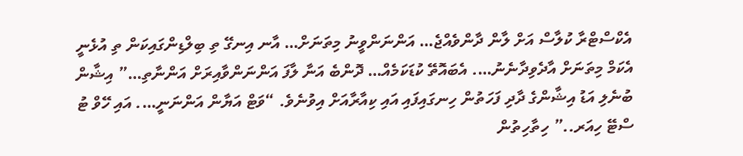އެކްސްޓްރާ ކުލާސް އަށް ލާން ދާންވެއްޖެ… އަންނަންވީނު މިތަނަށް… އާނ އިނގޭ ތި ބިލްޑިންގައިކަން ތި އުޅެނީ އެކަމް މިތަނަށް އާދެވިދާނެނު…. އެބައޮތޭ ކުޑަކަމެއް… ދޮންބެ އަނާ ލާފަ އަންނަންވާއިރަށް އަންނާތި…” އިޝާން ބުނެލި އަޑު އިޝާންގެ ދާދި ފަހަތުން ހިނގައިފައި އައި ކިއާރާއަށް އިވުނެވެ. “ވަޓް އަޔާން އަންނަނީ…. އައި ހޭވް ޓު ސްޓޭ ހިއަރ..” ހިތާހިތުން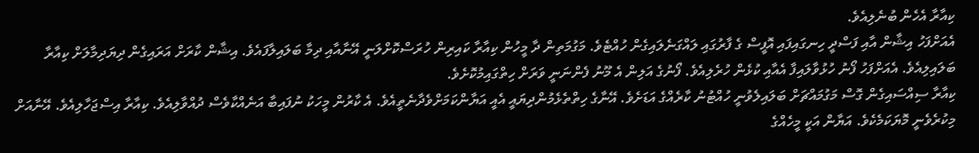ކިއާރާ އެހެން ބުނެލިއެވެ.
އެއަށްފަހު އިޝާން އާއި ފަސްދީ ހިނގައިފައި އޮފީސް ގެ ފާރުގައި ލައްގަނެލައިގެން ހުއްޓެވެ. މަގުމަތިން ދާ މީހުން ކިއާރާ ކައިރިން ހުރަސްކޮށްލަނީ އޭނާއާއި ދިމާ ބަލައިލާފައެވެ. އިޝާން ކާރަށް އަރައިގެން ދިޔަދިމާލަށް ކިއާރާ ބަލައިލިއެވެ. އެއަށްފަހު ފޯނު ހުޅުވާލައިފާ އެއާއި ކުޅެން ހުރެލިއެވެ. ފޯނުގެ އަލިން އެ މޫނު ފެންނަނީ ވަރަށް ހިތްގައިމުކޮށެވެ.
ކިއާރާ ސިއްސައިގެން ގޮސް މަގުމައްޗަށް ބަލައިލެވުނީ ހުއްޓުނު ކާރެއްގެ އަޑަށެވެ. އޭނާގެ ހިތްތެޅެމުންދިޔައީ އެއީ އަޔާންކަމަށްވެދާނެތީއެވެ. އެ ކާރުން މީހަކު ނުފައިބާ އަނެއްކާވެސް ދުއްވާލިއެވެ. ކިއާރާ އިސްޖަހާލިއެވެ. އޭނާއަށް މިކުރެވެނީ މޮޔަކަމެކެވެ. އަޔާން އަކީ މީހެއްގެ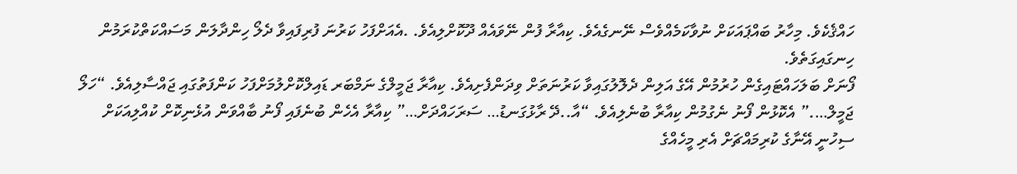ހައްޤެކެވެ. މިހާރު ބައްޕައަކަށް ނުވާކަމެއްވެސް ނޭނގެއެވެ. ކިއާރާ ފުން ނޭވައެއް ދޫކޮށްލިއެވެ. .އެއަށްފަހު ކަރުނަ ފުރިފައިވާ ދެލޯ ހިންދާލަން މަސައްކަތްކުރަމުން ހިނގައިގަތެވެ.
ފޯނަށް ބަލަހައްޓައިގެން ހުރުމުން އޭގެ އަލިން ދެލޮލުގައިވާ ކަރުނަތަށް ވިދަންފެށިއެވެ. ކިއާރާ ޖަމީލްގެ ނަމްބަރ ޑައިލްކޮށްލުމަށްފަހު ކަންފަތުގައި ޖައްސާލިއެވެ. “ހަލޯ ޖަމީލް….” އެކޮޅުން ފޯނު ނެގުމުން ކިއާރާ ބުނެލިއެވެ. “އާ..ދޭ ރާޅުގަނޑު… ސަރަހައްދަށް…” ކިއާރާ އެހެން ބުނެފައި ފޯނު ބާއްވަން އުޅެނިކޮށް ކުއްލިއަކަށް ސިހުނީ އޭނާގެ ކުރިމައްޗަށް އެރި މީހެއްގެ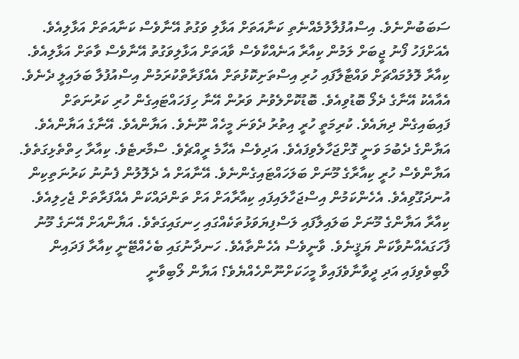ސަބަބުންނެވެ. އިސްއުފުލާލުމެއްނެތި ކަނާއަތަށް އަޅާލި ވަގުތު އޭނާވެސް ކަނާއަތަށް އަޅާލިއެވެ. އެއަށްފަހު ފޯނު ޖީބަށް ލަމުން ކިއާރާ އަނެއްކާވެސް ވާއަތަށް އަޅާލިވަގުތު އޭނާވެސް ވާތަށް އަޅާލިއެވެ. ކިއާރާ ލޮލުމައްޗަށް ވައްޓާލާފައި ހުރި އިސްތަށިކޮޅުތަށް އެއްފަރާތްކުރަމުން އިސްއުފުލާ ބަލައިލީ ދެނެވެ. އެއާއެކު އޭނާގެ ދެލޯ ބޮޑުވިއެވެ. ބޮޑުކޮށްލެވުނު ވަރުން އޭނާ ހިފަހައްޓައިގެން ހުރި ކަރުނަތަށް ފައިބައިގެން ދިޔައެވެ. ކުރިމަތީ ހުރީ އިތުރު ދެވަނަ މީހެއް ނޫނެވެ. އަޔާންއެވެ. އޭނާގެ އަޔާންއެވެ. އަޔާންގެ ދެބުމަ ވަނީ ގޮށްޖަހާލެވިފައެވެ. އަދިވެސް އެހާމެ ރީއްޗެވެ. ސްމާރޓެވެ. ކިއާރާ ހިތްތެޅިގަތެވެ. އަޔާންވެސް ހުރީ ކިއާރާގެ މޫނަށް ބަލަހައްޓައިގެންނެވެ. އޭނާއަށް އެ ދެލޮލުން ފެނުނު ކަރުނަތިކިން އުނދަގޫވިއެވެ. އެހެންކަމުން އިސްޖަހާލައިފައި ކިއާރާއަށް އަށް ތަންދައްކަން އެއްފަރާތަށް ޖެހިލިއެވެ.
ކިއާރާ އަޔާންގެ މޫނަށް ބަލައިލާފައި ލަސްފިޔަވަޅުތަކެއްގައި ހިނގައިގަތެވެ. އަޔާންއަށް އޭނަގެ މޫނު ފާހަގައެއްނުވާކަން ޔަޤީނެވެ. ވާނީވެސް އެހެންތާއެވެ. ހަނދާނުގައި ބެހެއްޓޭނީ ކިއާރާ ފަދައިން ލޯބިވެވިފައި އަދި ދީވާނާވެފައިވާ މީހަކަށްނޫންހެއްޔެވެ؟ އަޔާން ލޯބިވާނީ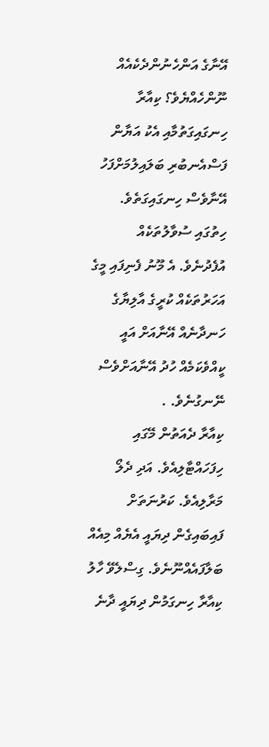އޭނާގެ އަންހެނުންދެކެއެއް ނޫންހެއްޔެވެ؟ ކިއާރާ ހިނގައިގަތުމާއި އެކު އަޔާން ފަސްއެނބުރި ބަލައިލުމަށްފަހު އޭނާވެސް ހިނގައިގަތެވެ. ހިތުގައި ސުވާލުތަކެއް އުފެދުނެވެ. އެ މޫނު ފެނިފައި މީގެ އަހަރުތަކެއް ކުރީގެ އާލިޔާގެ ހަނދާނެއް އޭނާއަށް އައީ ކީއްވެކަމެއް ހުދު އޭނާއަށްވެސް ނޭނގުނެވެ. .
ކިއާރާ ދެއަތުން މޭގައި ހިފަހައްޓާލިއެވެ. އަދި ދެލޯ މަރާލިއެވެ. ކަރުނަތަށް ފައިބައިގެން ދިޔައީ އެޔެއް މިއެއް ބަލާފައެއްނޫނެވެ. ގިސްލެވޭ ހާލު ކިއާރާ ހިނގަމުން ދިޔައީ ދާނެ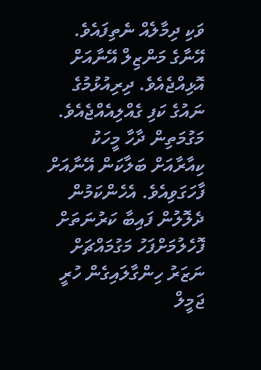ވަކި ދިމާލެއް ނެތިފައެވެ. އޭނާގެ މަންޒިލް އޭނާއަށް އޮޅިއްޖެއެވެ. ދިރިއުޅުމުގެ ނައުގެ ކަފި ގެއްލިއެއްޖެއެވެ. މަގުމަތިން ދާހާ މީހަކު ކިއާރާއަށް ބަލާކަން އޭނާއަށް ފާހަގަވިއެވެ. އެހެންކަމުން ދެލޮލުން ފައިބާ ކަރުނަތަށް ފޮހެލުމަށްފަހު މަގުމައްޗަށް ނަޒަރު ހިންގާލައިގެން ހުރީ ޖަމީލް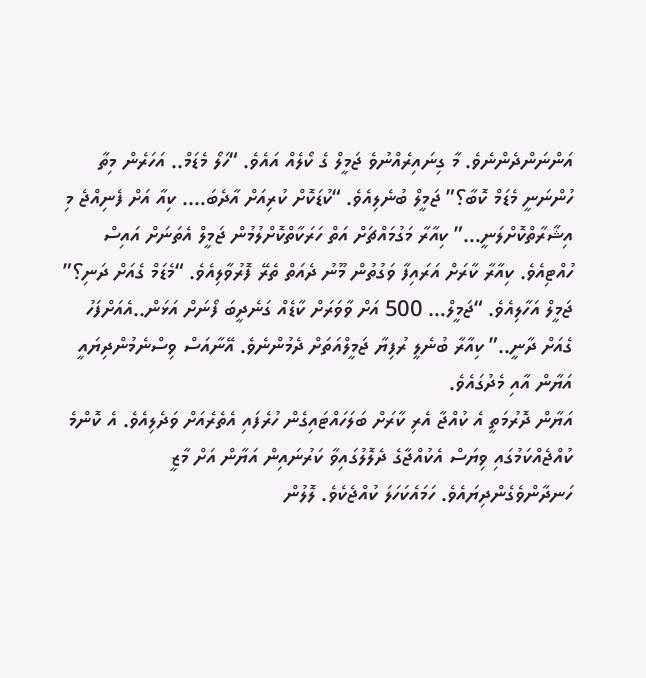އަންނަންދެންނެވެ. މާ ގިނައިރެއްނުވެ ޖަމީލް ގެ ކޯލެއް އައެވެ. “ހަލޯ މެޑަމް.. އަހަރެން މިތާ ހުންނަނީ މެޑަމް ކޮބާ؟” ޖަމީލް ބުނެލިއެވެ. “ކުޑަކޮށް ކުރިއަށް އާދެބަ…. ކިއާ އަށް ފެނިއްޖެ މި އިޝާރާތްކޮށްލަނީ…” ކިއާރާ މަގުމައްޗަށް އަތް ހަރަކާތްކޮށްލުމުން ޖަމީލް އެތަނަށް އައިސް ހުއްޓިއެވެ. ކިއާރާ ކާރަށް އަރައިފާ ވަގުތުން މޫނު ދެއަތް ތެރޭ ފޮރުވާލިއެވެ. “މެޑަމް ގެއަށް ދަނި؟” ޖަމީލް އަހާލިއެވެ. “ޖަމީލް… 500 އަށް ވާވަރަށް ކާޑެއް ގަނެދީބަ ފޯނަށް އަޅަން..އެއަށްފަހު ގެއަށް ދާނީ..” ކިއާރާ ބުނެލީ ރުފިޔާ ޖަމީލްއަތަށް ދެމުންނެވެ. އޭނާއަސް ވިސްނެމުންދިޔައީ އަޔާން އާއި މެދުގައެވެ.
އަޔާން ދޮރުމަތީ އެ ކުއްޖާ އެރި ކާރަށް ބަލަހައްޓައިގެން ހުރެފައި އެތެރެއަށް ވަދެލިއެވެ. އެ ކޮންމެ ކުއްޖެއްކަމުގައި ވިޔަސް އެކުއްޖާގެ ދެލޮލުގައިވާ ކަރުނައިން އަޔާން އަށް މާޒީ ހަނދާންވެގެންދިޔައެވެ. ހަމައެކަހަލަ ކުއްޖެކެވެ. ލޮލުން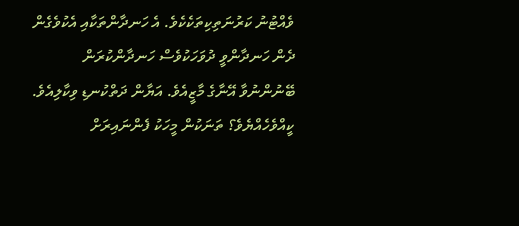ވެއްޓުނު ކަރުނަތިކިތަކެކެވެ. އެ ހަނދާންތަކާއި އެކުވެގެން ދެން ހަނދާންވީ ދުވަހަކުވެސް ހަނދާންކުރަން ބޭނުންނުވާ އޭނާގެ މާޒީއެވެ. އަޔާން ދަތްކުނޑި ވިކާލިއެވެ. ކީއްވެހެއްޔެވެ؟ ތަނަކުން މީހަކު ފެންނައިރަށް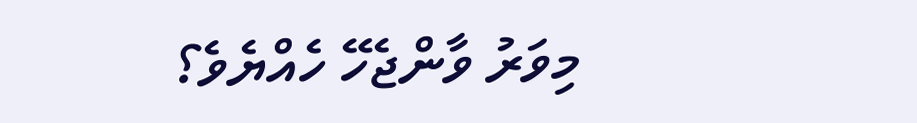މިވަރު ވާންޖެހޭ ހެއްޔެވެ؟